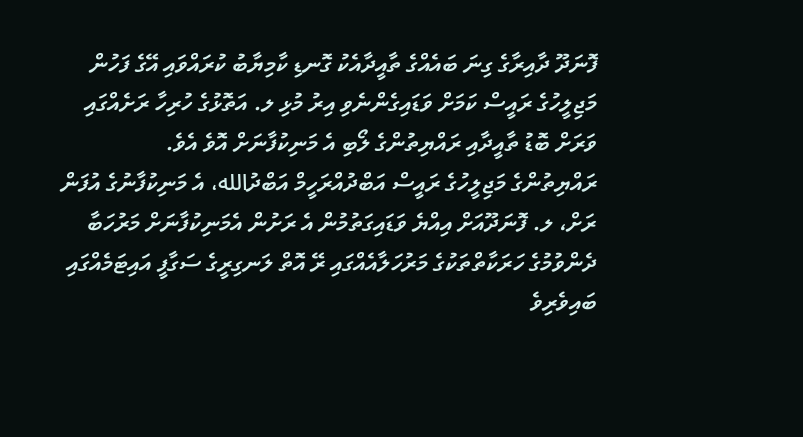ފޮނަދޫ ދާއިރާގެ ގިނަ ބައެއްގެ ތާއީދާއެކު ގޮނޑި ކާމިޔާބު ކުރައްވައި އޭގެ ފަހުން މަޖިލީހުގެ ރައީސް ކަމަށް ވަޑައިގެންނެވި އިރު މުޅި ލ. އަތޮޅުގެ ހުރިހާ ރަށެއްގައި ވަރަށް ބޮޑު ތާއީދާއި ރައްޔިތުންގެ ލޯބި އެ މަނިކުފާނަށް އޮވެ އެވެ.
ރައްޔިތުންގެ މަޖިލީހުގެ ރައީސް އަބްދުއްރަހީމް އަބްދުالله، އެ މަނިކުފާނުގެ އުފަން ރަށް، ލ. ފޮނަދޫއަށް އިއްޔެ ވަޑައިގަތުމުން އެ ރަށުން އެމަނިކުފާނަށް މަރުހަބާ ދެންވުމުގެ ހަރަކާތްތަކުގެ މަރުހަލާއެއްގައި ރޭ އޮތް ލަނގިރީގެ ސަގާފީ އައިޓަމެއްގައި ބައިވެރިވެ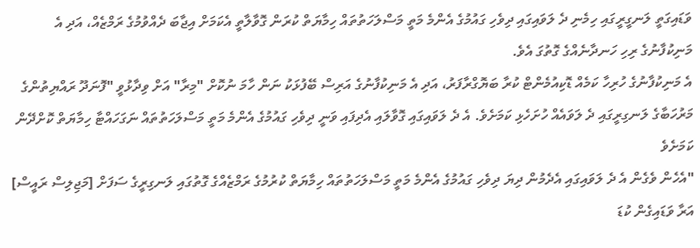ވަޑައިގަތީ ލަނގީރީގައި ހިމެނި ދެ ލަވައިގައި ދިވެހި ގައުމުގެ އެންމެ މަތީ މަސްލަހަތުތައް ހިމާޔަތް ކުރަން ގޮވާލާތީ އެކަމަށް އިޖާބަ ދެއްވުމުގެ ރަމްޒެއް، އަދި އެ މަނިކުފާނުގެ ރިހި ހަނދާނެއްގެ ގޮތުގަ އެވެ.
އެ މަނިކުފާނުގެ ހުރިހާ ކަމެއް ޑޮކިއުމެންޓް ކުރާ ބަޔޮގްރާފަރު، އަދި އެ މަނިކުފާނުގެ އަރިސް ބޭފުޅަކު ނަން ހާމަ ނުކޮށް "މިރާ" އަށް ވިދާޅުވީ "ފޮނަދޫ ރައްޔިތުންގެ މަރުހަބާގެ ލަނގިރީގައި ދެ ލަވައެއް ހުށަހެޅި ކަމަށެވެ. އެ ދެ ލަވައިގައި ގޮވާލައި އެދިފައި ވަނީ ދިވެހި ގައުމުގެ އެންމެ މަތީ މަސްލަހަތުތައް ނަގަހައްޓާ ހިމާޔަތް ކޮށްދޭން ކަމަށެވެ
"އެހެން ވެގެން އެ ދެ ލަވައިގައި އެދެމުން ދިޔަ ދިވެހި ގައުމުގެ އެންމެ މަތީ މަސްލަހަތުތައް ހިމާޔަތް ކުރުމުގެ ރަމްޒެއްގެ ގޮތުގައި ލަނގިރީގެ ސަފަށް [މަޖިލިސް ރައީސް] އަރާ ވަޑައިގެން ކުޑަ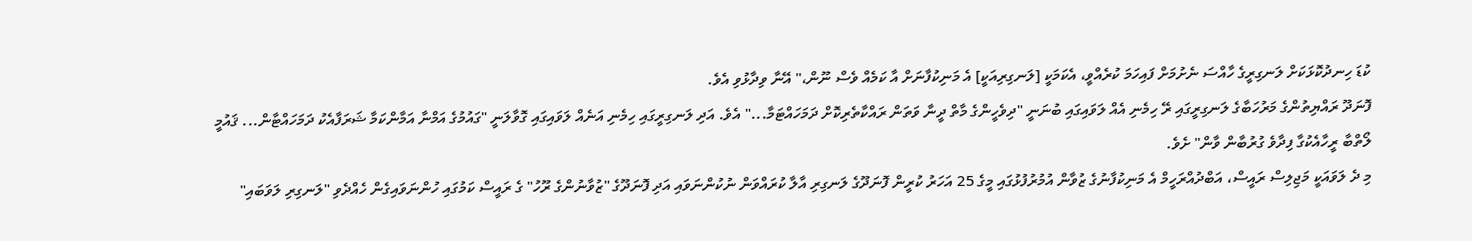ކުޑަ ހިނދުކޮޅަކަށް ލަނގިރީގެ ހާއްސަ ނެށުމަށް ފައިހަމަ ކުރެއްވީ، އެކަމަކީ [ލަނގިރިއަކީ] އެ މަނިކުފާނަށް އާ ކަމެއް ވެސް ނޫން،" އޭނާ ވިދާޅުވި އެވެ.
ފޮނަދޫ ރައްޔިތުންގެ މަރުހަބާގެ ލަނގިރީގައި ރޭ ހިމެނި އެއް ލަވައިގައި ބުނަނީ "ދިވެހީންގެ މާތް ދީނާ ވަތަން ރައްކާތެރިކޮށް ދަމަހައްޓަމާ..." އެވެ. އަދި ލަނގިރީގައި ހިމެނި އަނެއް ލަވައިގައި ގޮވާލަނީ "ގައުމުގެ އަމްނާ އަމާންކަމާ ޝަރަފާއެކު ދަމަހައްޓާން... ޤައުމީ ލޯތްބާ ރީހާއެކުގާ ފިދާވެ ގުރުބާން ވާން" ށެވެ.
މި ދެ ލަވައަކީ މަޖިލިސް ރައީސް، އަބްދުއްރަހީމް އެ މަނިކުފާނުގެ ޒުވާން އުމުރުފުޅުގައި މީގެ 25 އަހަރު ކުރީން ފޮނަދޫގެ ލަނގިރި އާލާ ކުރައްވަން ނުކުންނަވައި އަދި ފޮނަދޫގެ "ޒުވާނުންގެ ރޫހު" ގެ ރައީސް ކަމުގައި ހުންނަވައިގެން ހެއްދެވި "ލަނގިރި ލަވަބައި"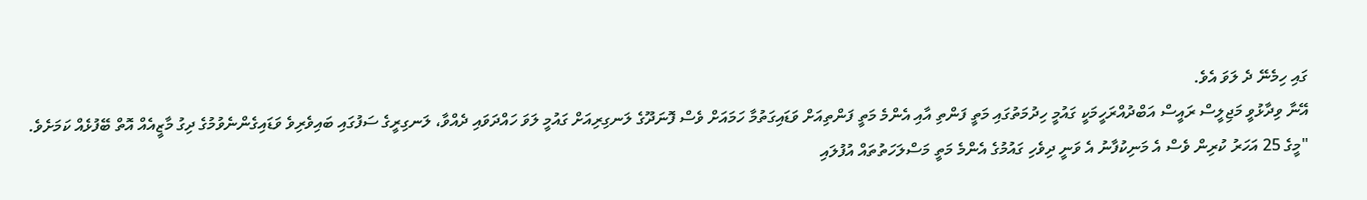ގައި ހިމެނޭ ދެ ލަވަ އެވެ.
އޭނާ ވިދާޅުވީ މަޖިލީސް ރައީސް އަބްދުއްރަހީމަކީ ގައުމީ ހިދުމަތުގައި މަތީ ފަންތި އާއި އެންމެ މަތީ ފަންތިއަށް ވަޑައިގަތުމާ ހަމައަށް ވެސް ފޮނަދޫގެ ލަނގިރިއަށް ގައުމީ ލަވަ ހައްދަވައި ދެއްވާ، ލަނގިރީގެ ސަފުގައި ބައިވެރިވެ ވަޑައިގެންނެވުމުގެ ދިގު މާޒީއެއް އޮތް ބޭފުޅެއް ކަމަށެވެ.
"މީގެ 25 އަހަރު ކުރިން ވެސް އެ މަނިކުފާނު އެ ވަނީ ދިވެހި ގައުމުގެ އެންމެ މަތީ މަސްލަހަތުތައް އުފުލައި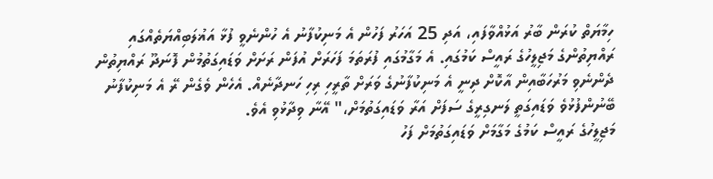ހިމާޔަތް ކުރަން ބާރު އަޅުއްވާފައި، އަދި 25 އަހަރު ފަހުން އެ މަނިކުފާނު އެ ހުންނެވީ ފުޅާ އަޣުލަބިއްޔަތެއްގައި ރައްޔިތުންގެ މަޖިލީހުގެ ރައީސް ކަމުގައި. އެ މަގާމުގައި ފުރަތަމަ ފަހަރަށް އުފަން ރަށަށް ވަޑައިގަތުމުން ފޮނަދޫ ރައްޔިތުން ދެންނެވި މަރުހަބާއިން އާކޮށް ދިނީ އެ މަނިކުފާނުގެ ވަރަށް ތާރީހި ރިހި ހަނދާނެއް. އެހެން ވެގެން ރޭ އެ މަނިކުފާނު ބޭނުންފުޅުވެ ވަޑައިގަތީ ލަނގިރީގެ ސަފަށް އަރާ ވަޑައިގަތުމަށް،" އޭނާ ވިދާޅުވި އެވެ.
މަޖިލީހުގެ ރައީސް ކަމުގެ މަގާމަށް ވަޑައިގަތުމަށް ފަހު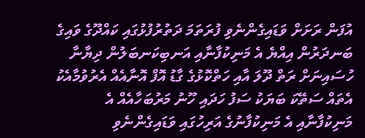އުފަން ރަށަށް ވަޑައިގެންނެވި ފުރަތަމަ ދަތުރުފުޅުގައި ކައްދޫގެ ވައިގެ ބަނދަރުން އިއްޔެ އެ މަނިކުފާނާއި އަނބިކަނބަލުން ދިޔާނާ ހުސައިނަށް ރަތް ދޫލަ އާއި ހަތްކޮޅުގެ ގާޑު އޮފް އޮނާއެއް އެރުވުމާއެކު އެތައް ސަތޭކަ ބަޔަކު ސަފު ހަދައި ހޫނު މަރުބަހާއެއް އެ މަނިކުފާނާއި އެ މަނިކުފާނުގެ އަރިހުގައި ވަޑައިގެންނެވި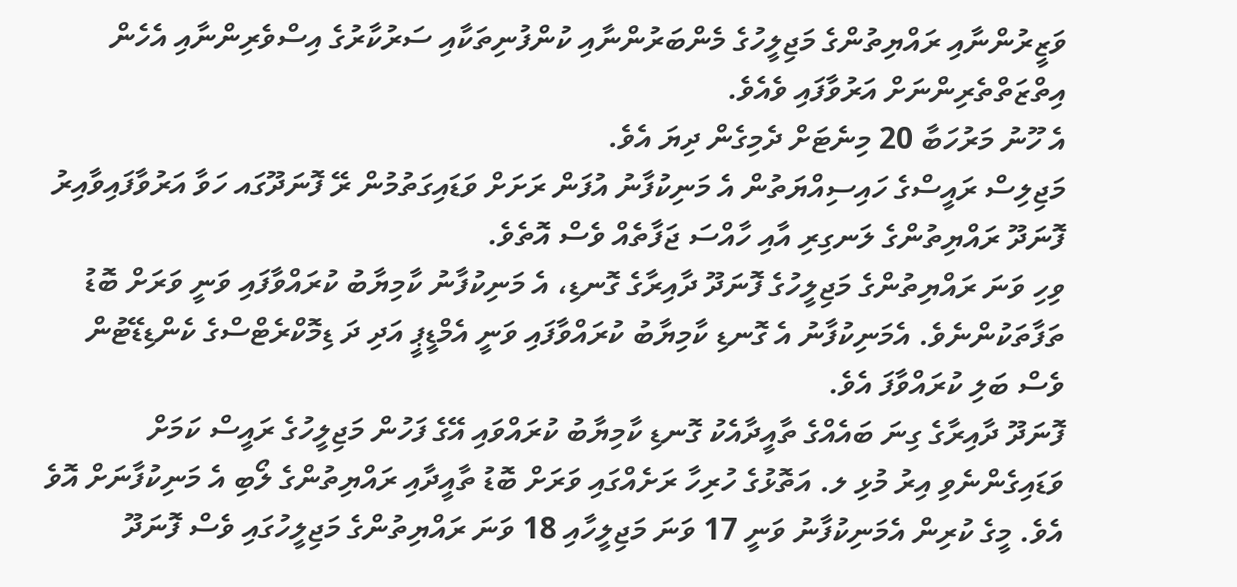ވަޒީރުންނާއި ރައްޔިތުންގެ މަޖިލީހުގެ މެންބަރުންނާއި ކުންފުނިތަކާއި ސަރުކާރުގެ އިސްވެރިންނާއި އެހެން އިތްޒަތްތެރިންނަށް އަރުވާފައި ވެއެވެ.
އެ ހޫނު މަރުހަބާ 20 މިނެޓަށް ދެމިގެން ދިޔަ އެވެ.
މަޖިލިސް ރައީސްގެ ހައިސިއްޔަތުން އެ މަނިކުފާނު އުފަން ރަށަށް ވަޑައިގަތުމުން ރޭ ފޮނަދޫގައ ހަވާ އަރުވާފައިވާއިރު ފޮނަދޫ ރައްޔިތުންގެ ލަނގިރި އާއި ހާއްސަ ޖަފާތެއް ވެސް އޮތެވެ.
ވިހި ވަނަ ރައްޔިތުންގެ މަޖިލީހުގެ ފޮނަދޫ ދާއިރާގެ ގޮނޑި، އެ މަނިކުފާނު ކާމިޔާބު ކުރައްވާފައި ވަނީ ވަރަށް ބޮޑު ތަފާތަކުންނެވެ. އެމަނިކުފާނު އެ ގޮނޑި ކާމިޔާބު ކުރައްވާފައި ވަނީ އެމްޑީޕީ އަދި ދަ ޑިމޮކްރެޓްސްގެ ކެންޑިޑޭޓުން ވެސް ބަލި ކުރައްވާފަ އެވެ.
ފޮނަދޫ ދާއިރާގެ ގިނަ ބައެއްގެ ތާއީދާއެކު ގޮނޑި ކާމިޔާބު ކުރައްވައި އޭގެ ފަހުން މަޖިލީހުގެ ރައީސް ކަމަށް ވަޑައިގެންނެވި އިރު މުޅި ލ. އަތޮޅުގެ ހުރިހާ ރަށެއްގައި ވަރަށް ބޮޑު ތާއީދާއި ރައްޔިތުންގެ ލޯބި އެ މަނިކުފާނަށް އޮވެ އެވެ. މީގެ ކުރިން އެމަނިކުފާނު ވަނީ 17 ވަނަ މަޖިލީހާއި 18 ވަނަ ރައްޔިތުންގެ މަޖިލީހުގައި ވެސް ފޮނަދޫ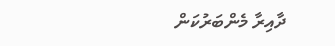ދާއިރާ މެންބަރުކަން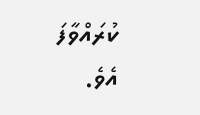ކުރައްވާފަ އެވެ.